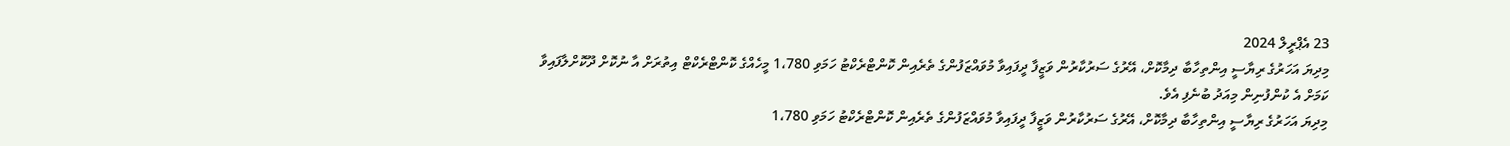23 އެޕްރީލް 2024
މިދިޔަ އަހަރުގެ ރިޔާސީ އިންތިހާބާ ދިމާކޮށް، އޭރުގެ ސަރުކާރުން ވަޒީފާ ދީފައިވާ މުވައްޒަފުންގެ ތެރެއިން ކޮންޓްރެކްޓު ހަމަވި 1،780 މީހެއްގެ ކޮންޓްރެކްޓް އިތުރަށް އާ ނުކޮށް ދޫކޮށްލާފައިވާ ކަމަށް އެ ކުންފުނިން މިއަދު ބުނެފި އެވެ.
މިދިޔަ އަހަރުގެ ރިޔާސީ އިންތިހާބާ ދިމާކޮށް، އޭރުގެ ސަރުކާރުން ވަޒީފާ ދީފައިވާ މުވައްޒަފުންގެ ތެރެއިން ކޮންޓްރެކްޓު ހަމަވި 1،780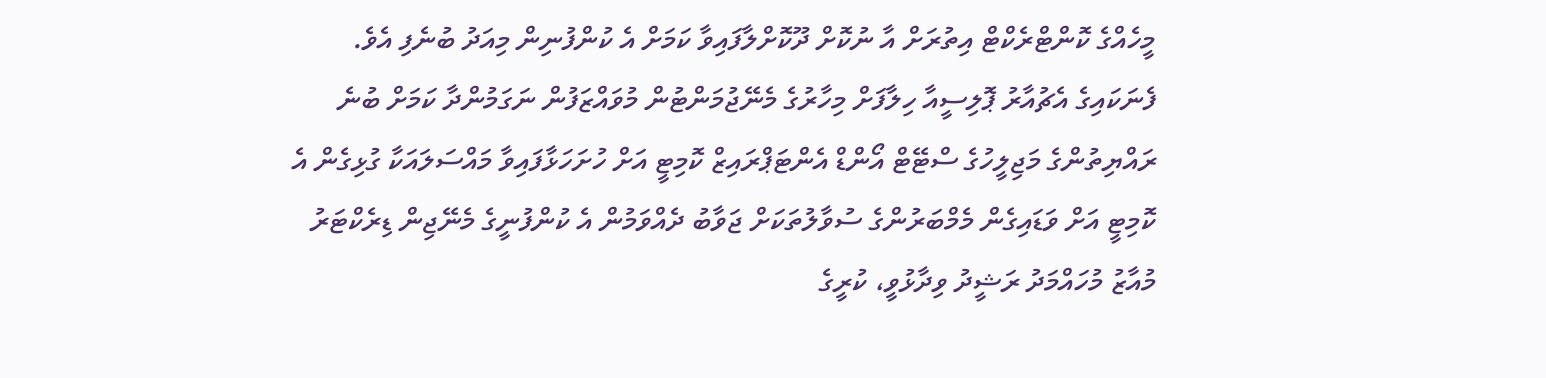މީހެއްގެ ކޮންޓްރެކްޓް އިތުރަށް އާ ނުކޮށް ދޫކޮށްލާފައިވާ ކަމަށް އެ ކުންފުނިން މިއަދު ބުނެފި އެވެ.
ފެނަކައިގެ އެޗުއާރު ޕޮލިސީއާ ހިލާފަށް މިހާރުގެ މެނޭޖުމަންޓުން މުވައްޒަފުން ނަގަމުންދާ ކަމަށް ބުނެ ރައްޔިތުންގެ މަޖިލީހުގެ ސްޓޭޓް އޯންޑް އެންޓަޕްރައިޒް ކޮމިޓީ އަށް ހުށަހަޅާފައިވާ މައްސަލައަކާ ގުޅިގެން އެ ކޮމިޓީ އަށް ވަޑައިގެން މެމްބަރުންގެ ސުވާލުތަކަށް ޖަވާބު ދެއްވަމުން އެ ކުންފުނީގެ މެނޭޖިން ޑިރެކްޓަރު މުއާޒު މުހައްމަދު ރަޝީދު ވިދާޅުވީ، ކުރީގެ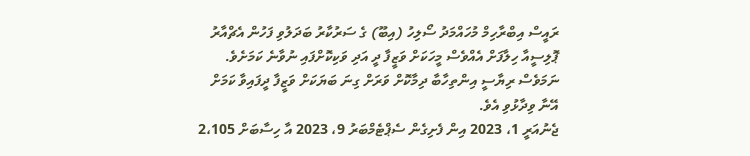ރައީސް އިބްރާހިމް މުހައްމަދު ސޯލިހު (އިބޫ) ގެ ސަރުކާރު ބަދަލުވި ފަހުން އެޗްއާރު ޕޮލިސީއާ ހިލާފަށް އެއްވެސް މީހަކަށް ވަޒީފާ ދީ އަދި ވަކިކޮށްފައި ނުވާނެ ކަމަށެވެ.
ނަމަވެސް ރިޔާސީ އިންތިހާބާ ދިމާކޮށް ވަރަށް ގިނަ ބަޔަކަށް ވަޒީފާ ދީފައިވާ ކަމަށް އޭނާ ވިދާޅުވި އެވެ.
ޖެނުއަރީ 1، 2023 އިން ފެށިގެން ސެޕްޓެމްބަރު 9، 2023 އާ ހިސާބަށް 2،105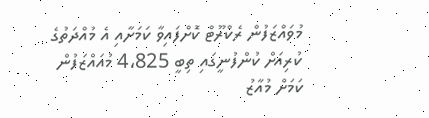މުވައްޒަފުން ރެކްރޫޓް ކޮށްފައިވާ ކަމަށާއި އެ މުއްދަތުގެ ކުރިއަށް ކުންފުނީގައި ތިބީ 4،825 މުއައްޒަފުން ކަމަށް މުއާޒު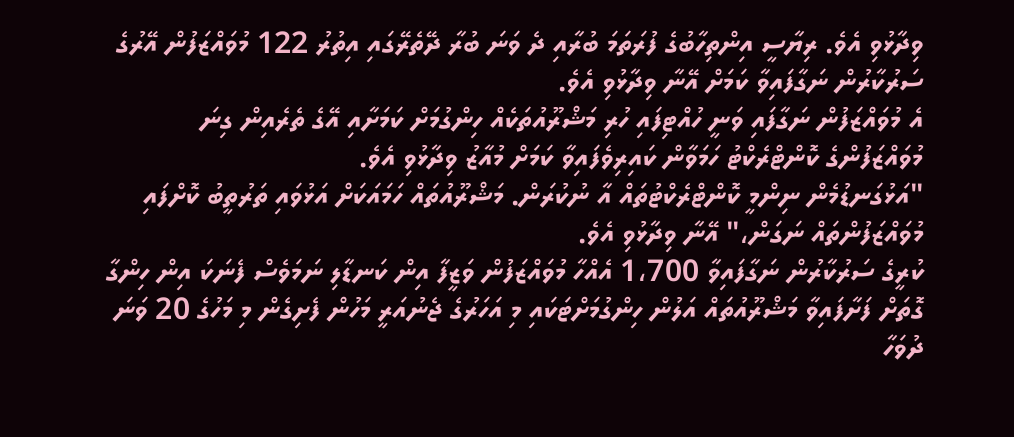ވިދާޅުވި އެވެ. ރިޔާސީ އިންތިހާބުގެ ފުރަތަމަ ބުރާއި ދެ ވަނަ ބުރާ ދޭތެރޭގައި އިތުރު 122 މުވައްޒަފުން އޭރުގެ ސަރުކާރުން ނަގާފައިވާ ކަމަށް އޭނާ ވިދާޅުވި އެވެ.
އެ މުވައްޒަފުން ނަގާފައި ވަނީ ހުއްޓިފައި ހުރި މަޝްރޫއުތަކެއް ހިންގުމަށް ކަމަށާއި އޭގެ ތެރެއިން ގިނަ މުވައްޒަފުންގެ ކޮންޓްރެކްޓު ހަމަވާން ކައިރިވެފައިވާ ކަމަށް މުއާޒު ވިދާޅުވި އެވެ.
"އަޅުގަނޑުމެން ނިންމީ ކޮންޓްރެކްޓުތައް އާ ނުކުރަން. މަޝްރޫއުތައް ހަމައަކަށް އަޅުވައި ތަރުތީބު ކޮށްފައި މުވައްޒަފުންތައް ނަގަން،" އޭނާ ވިދާޅުވި އެވެ.
ކުރީގެ ސަރުކާރުން ނަގާފައިވާ 1،700 އެއްހާ މުވައްޒަފުން ވަޒީފާ އިން ކަނޑާލި ނަމަވެސް ފެނަކަ އިން ހިންގާ ގޮތަށް ފަށާފައިވާ މަޝްރޫއުތައް އަލުން ހިންގުމަށްޓަކައި މި އަހަރުގެ ޖެނުއަރީ މަހުން ފެށިގެން މި މަހުގެ 20 ވަނަ ދުވަހާ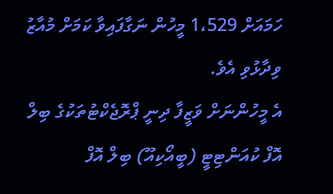ހަމައަށް 1،529 މީހުން ނަގާފައިވާ ކަމަށް މުއާޒު ވިދާޅުވި އެވެ.
އެ މީހުންނަށް ވަޒީފާ ދިނީ ޕްރޮޖެކްޓުތަކުގެ ބިލް އޮފް ކުއަންޓިޓީ (ބީއޯކިއޫ) ބިލް އޮފް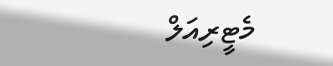މެޓީރިއަލް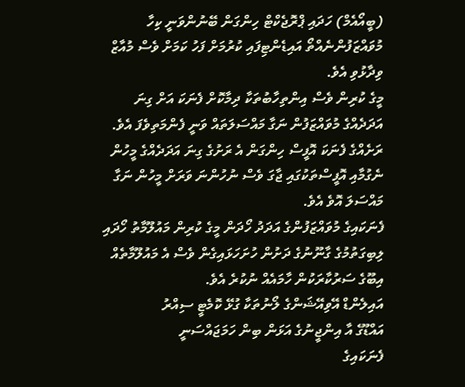(ބީއޯއެމް) ހަދައި ޕްރޮޖެކްޓް ހިންގަން ބޭނުންވަނީ ކިހާ މުވައްޒަފުންނެއްތޯ އައިޑެންޓިފައި ކުރުމަށް ފަހު ކަމަށް ވެސް މުއާޒް ވިދާޅުވި އެވެ.
މީގެ ކުރިން ވެސް އިންތިހާބުތަކާ ދިމާކޮށް ފެނަކަ އަށް ގިނަ އަދަދެއްގެ މުވައްޒަފުން ނަގާ މައްސަލަތައް ވަނީ ފެންމަތިވެފަ އެވެ. ރަށެއްގެ ފެނަކަ އޮފީސް ހިންގަން އެ ރަށުގެ ގިނަ އަދަދެއްގެ މީހުން ނެގުމާއި އޮފީސްތަކުގައި ޖާގަ ވެސް ނުހުންނަ ވަރަށް މީހުން ނަގާ މައްސަލަ އޮވެ އެވެ.
ފެނަކައިގެ މުވައްޒަފުންގެ އަދަދު ހޯދަން މީގެ ކުރިން މައުލޫމާތު ހޯދައި ލިބިގަތުމުގެ ގާނޫނުގެ ދަށުން ހުށަހަޅައިގެން ވެސް އެ މައުލޫމާތެއް އިބޫގެ ސަރުކާރަކުން ހާމައެއް ނުކުރެ އެވެ.
އައިލެންޑް އޭވިއޭޝަންގެ ލޯނުތަކާ ގުޅޭ ކޮމެޓީ ސިއްރު
އައްޑޫގެ އާ އިންޖީނުގެ އަޅަން ބިން ހަމަޖައްސަނީ
ފެނަކައިގެ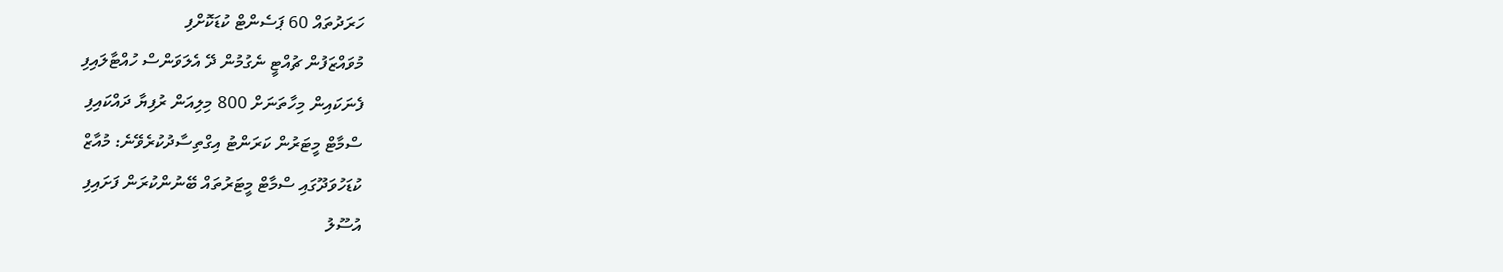ހަރަދުތައް 60 ޕަސެންޓް ކުޑަކޮށްފި
މުވައްޒަފުން ޗުއްޓީ ނެގުމުން ދޭ އެލަވަންސް ހުއްޓާލައިފި
ފެނަކައިން މިހާތަނަށް 800 މިލިއަން ރުފިޔާ ދައްކައިފި
ސްމާޓް މީޓަރުން ކަރަންޓު އިގްތިސާދުކުރެވޭނެ: މުއާޒް
ކުޑަހުވަދޫގައި ސްމާޓް މީޓަރުތައް ބޭނުންކުރަން ފަށައިފި
އުސޫލު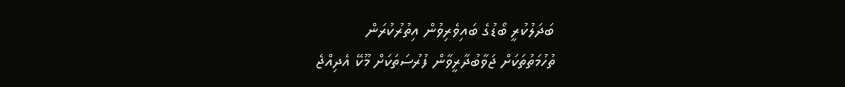ބަދަލުކުރީ ބޯޑުގެ ބައިވެރިވުން އިތުރުކުރަން
ތުހުމަތުތަކަށް ޖަވާބުދާރީވާން ފުރުސަތަކަށް މޫކޭ އެދިއްޖެ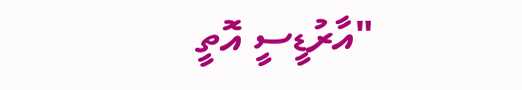"އާރުޑީސީ އޮތީ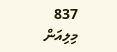837 މިލިއަން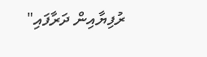ރުފިޔާއިން ދަރާފައި"